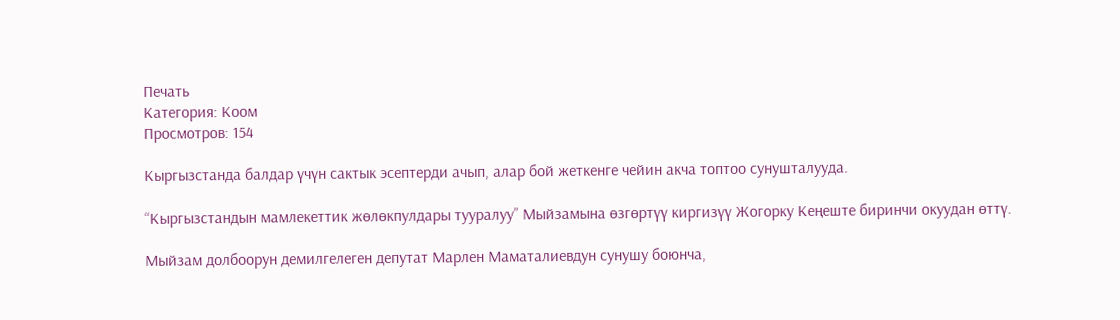Печать
Категория: Коом
Просмотров: 154

Кыргызстанда балдар үчүн сактык эсептерди ачып, алар бой жеткенге чейин акча топтоо сунушталууда.

“Кыргызстандын мамлекеттик жөлөкпулдары тууралуу” Мыйзамына өзгөртүү киргизүү Жогорку Кеңеште биринчи окуудан өттү.

Мыйзам долбоорун демилгелеген депутат Марлен Маматалиевдун сунушу боюнча,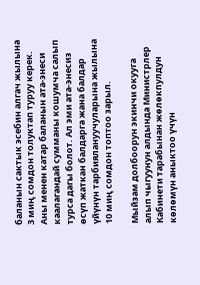баланын сактык эсебин алгач жылына 3 миң сомдон толуктап туруу керек. Аны менен катар баланын ата-энеси каалагандай сумманы кошумча салып турса дагы болот. Ал эми ата-энесиз өсүп жаткан балдарга жана балдар үйүнүн тарбиялануучуларына жылына 10 миң сомдон топтоо зарыл.

Мыйзам долбоорун экинчи окууга алып чыгуунун алдында Министрлер Кабинети тарабынан жөлөкпулдун көлөмүн аныктоо үчүн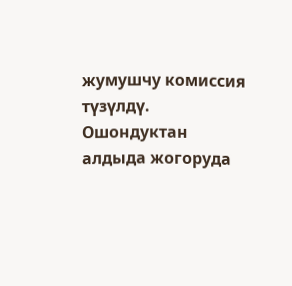жумушчу комиссия түзүлдү. Ошондуктан алдыда жогоруда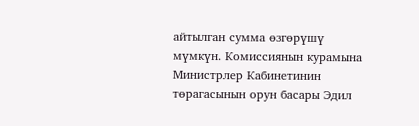айтылган сумма өзгөрүшү мүмкүн. Комиссиянын курамына Министрлер Кабинетинин төрагасынын орун басары Эдил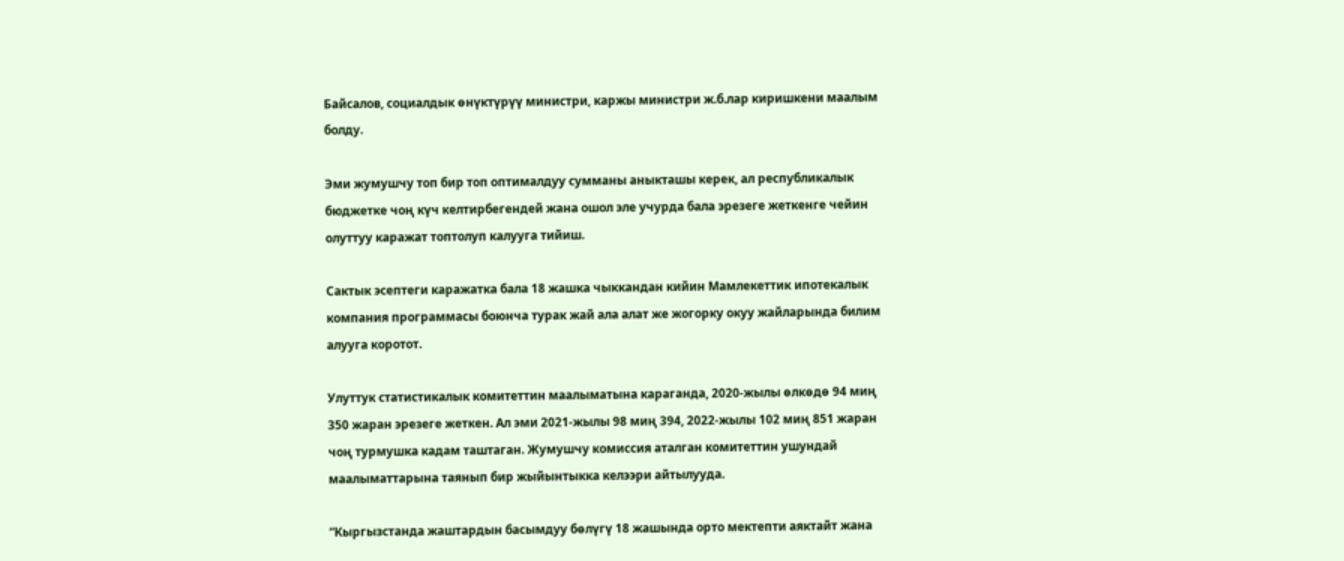Байсалов, социалдык өнүктүрүү министри, каржы министри ж.б.лар киришкени маалым болду.

Эми жумушчу топ бир топ оптималдуу сумманы аныкташы керек, ал республикалык бюджетке чоң күч келтирбегендей жана ошол эле учурда бала эрезеге жеткенге чейин олуттуу каражат топтолуп калууга тийиш.

Сактык эсептеги каражатка бала 18 жашка чыккандан кийин Мамлекеттик ипотекалык компания программасы боюнча турак жай ала алат же жогорку окуу жайларында билим алууга коротот.

Улуттук статистикалык комитеттин маалыматына караганда, 2020-жылы өлкөдө 94 миң 350 жаран эрезеге жеткен. Ал эми 2021-жылы 98 миң 394, 2022-жылы 102 миң 851 жаран чоң турмушка кадам таштаган. Жумушчу комиссия аталган комитеттин ушундай маалыматтарына таянып бир жыйынтыкка келээри айтылууда.

“Кыргызстанда жаштардын басымдуу бөлүгү 18 жашында орто мектепти аяктайт жана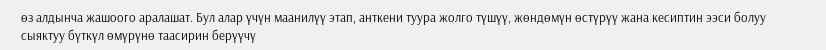өз алдынча жашоого аралашат. Бул алар үчүн маанилүү этап, анткени туура жолго түшүү, жөндөмүн өстүрүү жана кесиптин ээси болуу сыяктуу бүткүл өмүрүнө таасирин берүүчү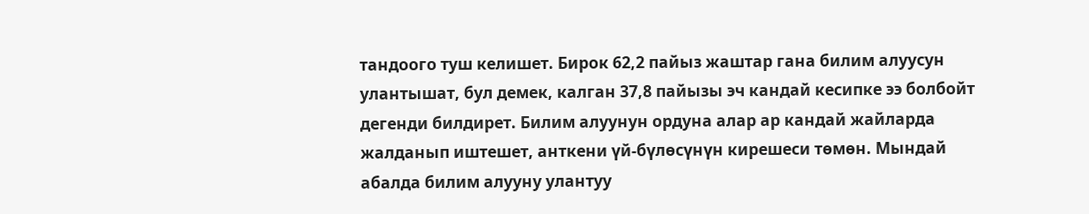тандоого туш келишет. Бирок 62,2 пайыз жаштар гана билим алуусун улантышат, бул демек, калган 37,8 пайызы эч кандай кесипке ээ болбойт дегенди билдирет. Билим алуунун ордуна алар ар кандай жайларда жалданып иштешет, анткени үй-бүлөсүнүн кирешеси төмөн. Мындай абалда билим алууну улантуу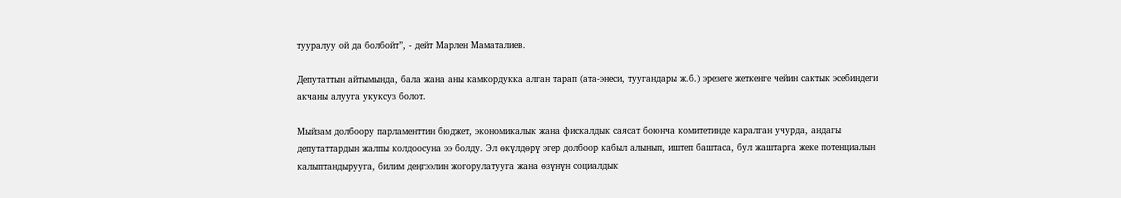тууралуу ой да болбойт”, - дейт Марлен Маматалиев.

Депутаттын айтымында, бала жана аны камкордукка алган тарап (ата-энеси, туугандары ж.б.) эрезеге жеткенге чейин сактык эсебиндеги акчаны алууга укуксуз болот.

Мыйзам долбоору парламенттин бюджет, экономикалык жана фискалдык саясат боюнча комитетинде каралган учурда, андагы депутаттардын жалпы колдоосуна ээ болду. Эл өкүлдөрү эгер долбоор кабыл алынып, иштеп баштаса, бул жаштарга жеке потенциалын калыптандырууга, билим деңгээлин жогорулатууга жана өзүнүн социалдык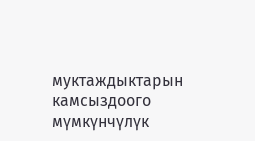муктаждыктарын камсыздоого мүмкүнчүлүк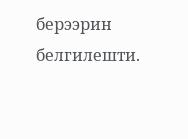берээрин белгилешти.